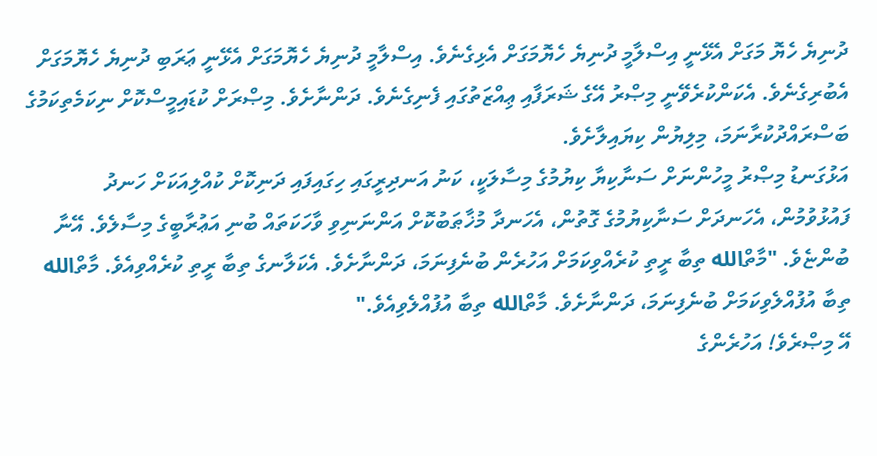ދުނިޔެ ހެޔޮ މަގަށް އެޅޭނީ އިސްލާމީ ދުނިޔެ ހެޔޮމަގަށް އެޅިގެނެވެ. އިސްލާމީ ދުނިޔެ ހެޔޮމަގަށް އެޅޭނީ ޢަރަބި ދުނިޔެ ހެޔޮމަގަށް އެބުރިގެނެވެ. އެކަންކުރެވޭނީ މިޞްރު އޭގެ ޝަރަފާއި ޢިއްޒަތުގައި ފެނިގެނެވެ. ދަންނާށެވެ. މިޞްރަށް ކުޑައިމީސްކޮށް ނިކަމެތިކަމުގެ ބަސްރައްދުކުރާނަމަ، މިލިޔުން ކިޔައިލާށެވެ.
އަޅުގަނޑު މިޞްރު މީހުންނަށް ސަނާކިޔާ ކިޔުމުގެ މިސާލަކީ، ކަނު އަނދިރީގައި ހިގައިފައި ދަނިކޮށް ކުއްލިއަކަށް ހަނދު ފައުޅުވުމުން، އެހަނދަށް ސަނާކިޔުމުގެ ގޮތުން، އެހަނދާ މުޚާޠަބުކޮށް އަންނަނިވި ވާހަކަތައް ބުނި އަޢުރާބީގެ މިސާލެވެ. އޭނާ ބުންޏެވެ. "މާތްالله ތިބާ ރީތި ކުރެއްވިކަމަށް އަހުރެން ބުނެފިނަމަ، ދަންނާށެވެ. އެކަލާނގެ ތިބާ ރީތި ކުރެއްވިއެވެ. މާތްالله ތިބާ އުފުއްލެވިކަމަށް ބުނެފިނަމަ، ދަންނާށެވެ. މާތްالله ތިބާ އުފުއްލެވިއެވެ."
އޭ މިޞްރެވެ! އަހުރެންގެ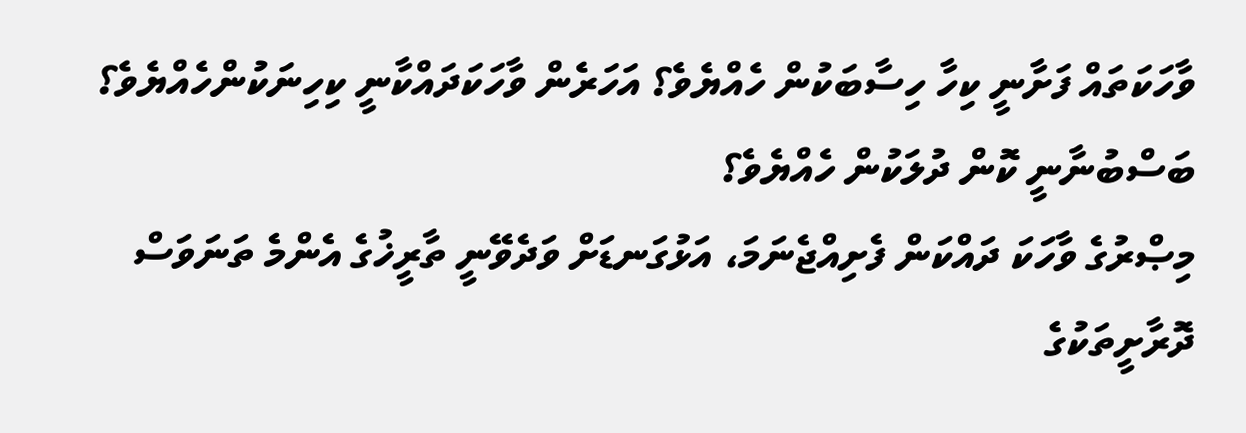ވާހަކަތައް ފަށާނީ ކިހާ ހިސާބަކުން ހެއްޔެވެ؟ އަހަރެން ވާހަކަދައްކާނީ ކިހިނަކުންހެއްޔެވެ؟ ބަސްބުނާނީ ކޮން ދުލަކުން ހެއްޔެވެ؟
މިޞްރުގެ ވާހަކަ ދައްކަން ފެށިއްޖެނަމަ، އަޅުގަނޑަށް ވަދެވޭނީ ތާރީޚުގެ އެންމެ ތަނަވަސް ދޮރާށީތަކުގެ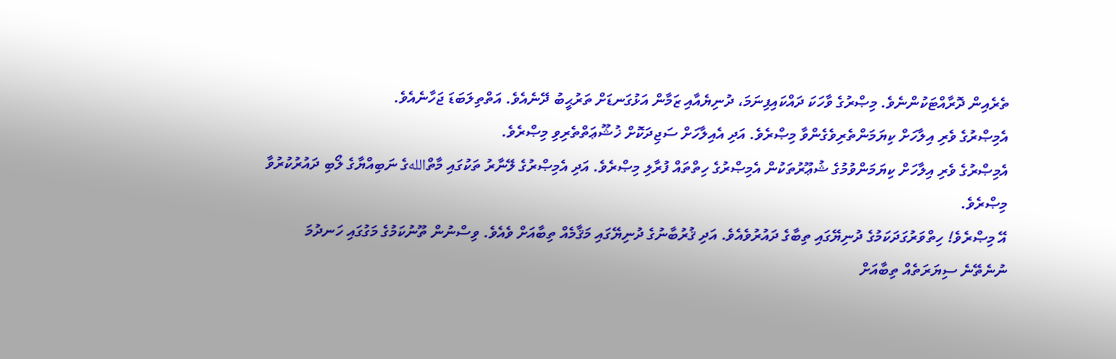ތެރެއިން ދޮރާއްޓަކުންނެވެ. މިޞްރުގެ ވާހަކަ ދައްކައިފިނަމަ، ދުނިޔެއާއި ޒަމާން އަޅުގަނޑަށް ތަރުޙީބު ދޭނެއެވެ. އަތްތިލަބަޑަ ޖަހާނެއެވެ.
އެމިޞްރުގެ ވެރި އިލާހަށް ކިޔަމަންތެރިވެގެންވާ މިޞްރެވެ. އަދި އެއިލާހަށް ސަޖިދަކޮށް ޚުޝޫޢަތްތެރިވި މިޞްރެވެ.
އެމިޞްރުގެ ވެރި އިލާހަށް ކިޔަމަންވުމުގެ ޝުޢޫރުތަކުން އެމިޞްރުގެ ހިތްތައް ފުރާލި މިޞްރެވެ. އަދި އެމިޞްރުގެ ލޭނާރު ތަކުގައި މާތްاللهގެ ނަބިއްޔާގެ ލޯބި ދައުރުކުރުވާ މިޞްރެވެ.
އޭ މިޞްރެވެ! ހިތްވަރުގަދަކަމުގެ ދުނިޔޭގައި ތިބާގެ ދައުރުވެއެވެ. އަދި ޤުރުބާނުގެ ދުނިޔޭގައި މަޤާމެއް ތިބާއަށް ވެއެވެ. ވިސްނުން ތޫނުކަމުގެ މަގުގައި ހަނދުމަ ނުނެތޭނެ ސިޔަރަތެއް ތިބާއަށް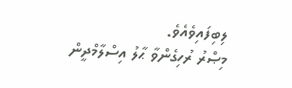ލިބިފައިވެއެވެ.
މިޞްރު ރުހިގެންވާ ޙާލު އިސްލާމްދީން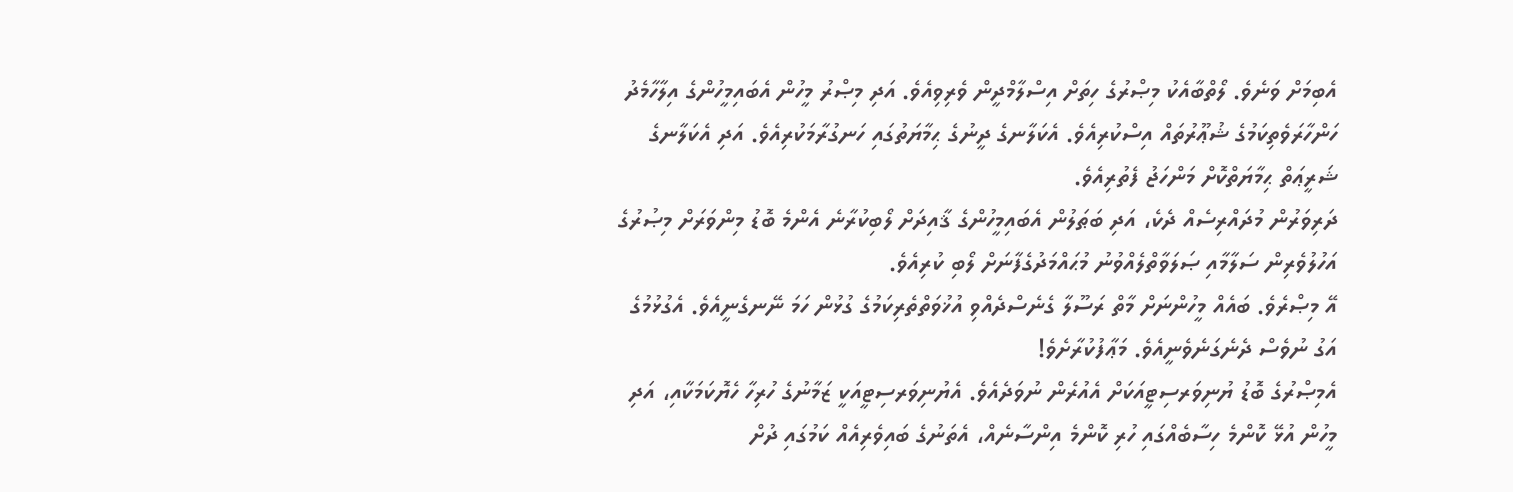އެބިމަށް ވަނެވެ. ލޯތްބާއެކު މިޞްރުގެ ހިތަށް އިސްލާމްދީން ވެރިވިއެވެ. އަދި މިޞްރު މީހުން އެބައިމީހުންގެ އިލާހާމެދު ހަންހާރަވެތިކަމުގެ ޝުޢޫރުތައް އިސްކުރިއެވެ. އެކަލާނގެ ދީނުގެ ޙިމާޔަތުގައި ހަނގުރާމަކުރިއެވެ. އަދި އެކަލާނގެ ޝަރީޢަތް ޙިމާޔަތްކޮށް މަންހަޖު ފެތުރިއެވެ.
ދަރިވަރުން މުދައްރިސެއް ދެކެ، އަދި ބަޠަލުން އެބައިމީހުންގެ ޤާއިދަށް ލޯބިކުރާނެ އެންމެ ބޮޑު މިންވަރަށް މިޞުރުގެ އަހުލުވެރިން ސަލާމާއި ޞަލަވާތްލެއްވުނު މުޙައްމަދުގެފާނަށް ލޯބި ކުރިއެވެ.
އޭ މިޞްރެވެ. ބައެއް މީހުންނަށް މާތް ރަސޫލާ ގެނެސްދެއްވި އުޚުވަތްތެރިކަމުގެ ގުޅުން ހަމަ ނޭނގެނީއެވެ. އެގުޅުމުގެ އަގު ނުވެސް ދެނެގަނެވެނީއެވެ. މަޢާފުކުރާށެވެ!
އެމިޞްރުގެ ބޮޑު ޔުނިވަރސިޓީއަކަށް އެއުރެން ނުވަދެއެވެ. އެޔުނިވަރސިޓީއަކީ ޒަމާނުގެ ހުރިހާ ހެޔޮކަމަކާއި، އަދި މީހުން އުޅޭ ކޮންމެ ހިސާބެއްގައި ހުރި ކޮންމެ އިންސާނެއް، އެތަނުގެ ބައިވެރިއެއް ކަމުގައި ދުށް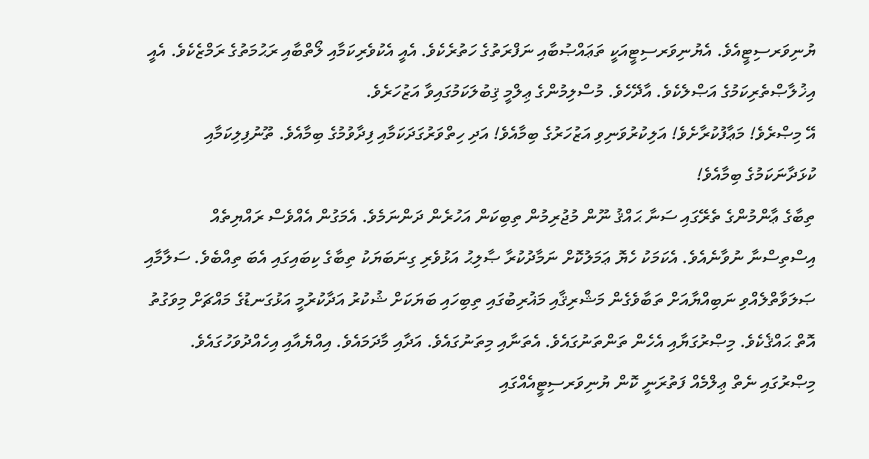ޔުނިވަރސިޓީއެވެ. އެޔުނިވަރސިޓީއަކީ ތަޢައްޞުބާއި ނަފްރަތުގެ ހަތުރެކެވެ. އެއީ އެކުވެރިކަމާއި ލޯތްބާއި ރަޙުމަތުގެ ރަމްޒެކެވެ. އެއީ އިޚުލާޞްތެރިކަމުގެ އަޞްލެކެވެ. އާދޭހެވެ. މުސްލިމުންގެ ޢިލްމީ ޤިބުލަކަމުގައިވާ އަޒުހަރެވެ.
އޭ މިޞްރެވެ! މަޢާފުކުރާށެވެ! އަލިކުރުވަނިވި އަޒުހަރުގެ ބިމާއެވެ! އަދި ހިތްވަރުގަދަކަމާއި ފިދާވުމުގެ ބިމާއެވެ. ތޫނުފިލިކަމާއި ކުޅަދާނަކަމުގެ ބިމާއެވެ!
ތިބާގެ ޢާންމުންގެ ތެރޭގައި ސަނާ ޙައްޤު ނޫން މުޖުރިމުން ތިބިކަން އަހުރެން ދަންނަމެވެ. އެމަގުން އެއްވެސް ރައްޔިތެއް އިސްތިސްނާ ނުވާނެއެވެ. އެކަމަކު ހެޔޮ ޢަމަލުކޮށް ނަމާދުކުރާ ޞާލިޙު އަޅުވެރި ގިނަބަޔަކު ތިބާގެ ކިބައިގައި އެބަ ތިއްބެވެ. ސަލާމާއި ޞަލަވާތްލެއްވި ނަބިއްޔާއަށް ތަބާވެގެން މަޝްރިޤާއި މަޣުރިބުގައި ތިބިހައި ބަޔަކަށް ޝުކުރު އަދާކުރުމީ އަޅުގަނޑުގެ މައްޗަށް މިވަގުތު އޮތް ޙައްޤެކެވެ. މިޞްރުގަޔާއި އެހެން ތަންތަނުގައެވެ. އެތަނާއި މިތަނުގައެވެ. އަދާއި މާދަމައެވެ. އިއްޔެއާއި އިހެއްދުވަހުގައެވެ.
މިޞްރުގައި ނެތް ޢިލްމެއް ފަތުރަނީ ކޮން ޔުނިވަރސިޓީއެއްގައި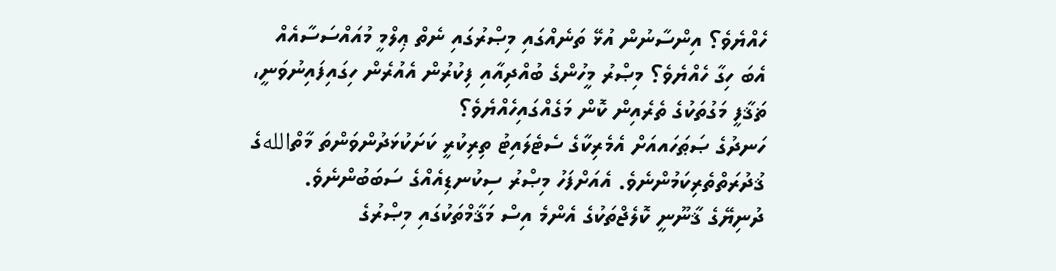ހެއްޔެވެ؟ އިންސާނުން އުޅޭ ތަނެއްގައި މިޞްރުގައި ނެތް ޢިލްމީ މުއައްސަސާއެއް އެބަ ހިގާ ހެއްޔެވެ؟ މިޞްރު މީހުންގެ ބުއްދިއާއި ފިކުރުން އެއުރެން ހިގައިފައިނުވަނީ، ޡަޤާފީ މަގުތަކުގެ ތެރެއިން ކޮން މަގެއްގައިހެއްޔެވެ؟
ހަނދުގެ ޞަޠަހައއަށް އެމެރިކާގެ ސެޓެލައިޓު ތިރިކުރީ ކަށަކުޅަދުންވަންތަ މާތްاللهގެ ޤުދުރަތްތެރިކަމުންނެވެ. އެއަށްފަހު މިޞްރު ސިކުނޑިއެއްގެ ސަބަބުންނެވެ. ދުނިޔޭގެ ޤާނޫނީ ކޮލެޖްތަކުގެ އެންމެ އިސް މަޤާމްތަކުގައި މިޞްރުގެ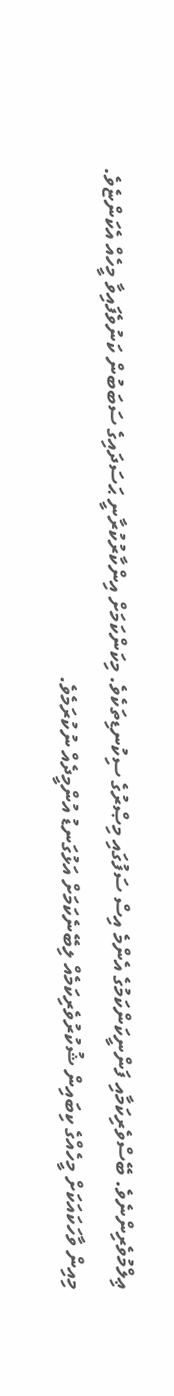ޢިލްމުވެރިންނެވެ. ބޭސްވެރިކަމާއި ފަންނީކަންކަމުގެ އެންމެ އިސް ސަފުގައި މިޞްރުގެ ސިކުނޑިތަކެވެ. މިކަންކަމަށް އިންކާރުކުރާނީ ޙަސަދައިގެ ސަބަބުން ކަނުވެފައިވާ މީހެއް އެކަންޏެވެ.
މިއިން ވާހަކައަކަށް މީހެއްގެ ކިބައިން ޝުކުރުވެރިކަމެއް ލިބޭނެކަމަށް އަޅުގަނޑު އުންމީދެއް ނުކުރަމެވެ.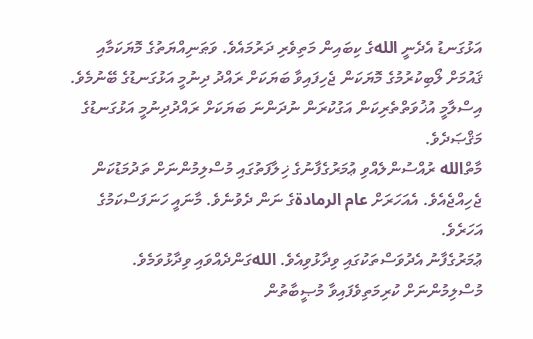އަޅުގަނޑު އެދެނީ اللهގެ ކިބައިން މަތިވެރި ދަރުމައެވެ. ވަޠަނިއްޔަތުގެ މޮޔަކަމާއި ޤައުމަށް ލޯބިކުރުމުގެ މޮޔަކަން ޖެހިފައިވާ ބަޔަކަށް ރައްދު ދިނުމީ އަޅުގަނޑުގެ ބޭނުމެވެ. އިސްލާމީ އުޚުވަތްތެރިކަން އަގުކުރަން ނުދަންނަ ބަޔަކަށް ރައްދުދިނުމީ އަޅުގަނޑުގެ މަޤްޞަދެވެ.
މާތްالله ރުއްސުންލެއްވި ޢުމަރުގެފާނުގެ ޚިލާފަތުގައި މުސްލިމުންނަށް ތަދުމަޑުކަން ޖެހިއްޖެއެވެ. އެއަހަރަށް عام الرمادةގެ ނަން ދެވުނެވެ. މާނައީ ހަނަފަސްކަމުގެ އަހަރެވެ.
ޢުމަރުގެފާނު އެދުވަސްތަކުގައި ވިދާޅުވިއެވެ. اللهގަންދެއްވައި ވިދާޅުވަމެވެ. މުސްލިމުންނަށް ކުރިމަތިވެފައިވާ މުޞީބާތުން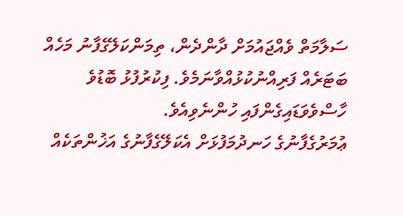ސަލާމަތް ވެއްޖައުމަށް ދާންދެން، ތިމަންކަލޭގެފާނު މަހެއް ބަޓަރެއް ފަރިއްނުކުޅުއްވާނަމެވެ. ފިކުރުފުޅު ބޮޑުވެ ހާސްވެވަޑައިގެންފައި ހުންނެވިއެވެ.
ޢުމަރުގެފާނުގެ ހަނދުމަފުޅަށް އެކަލޭގެފާނުގެ އަޚުންތަކެއް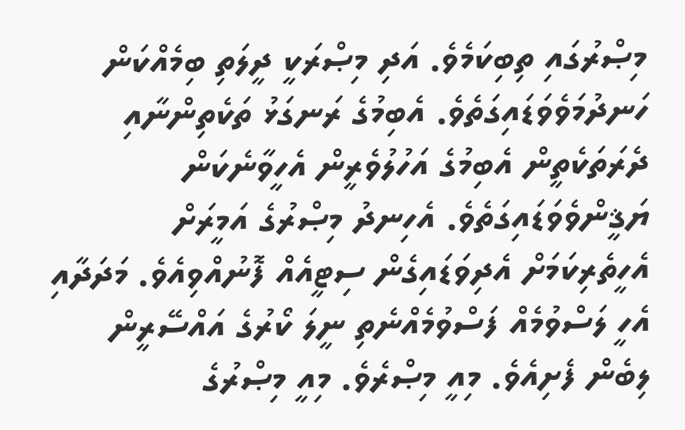މިޞްރުގައި ތިބިކަމެވެ. އަދި މިޞްރަކީ ދީލަތި ބިމެއްކަން ހަނދުމަވެވަޑައިގަތެވެ. އެބިމުގެ ރަނގަޅު ތަކެތިންނާއި ދެރަތަކެތީން އެބިމުގެ އަހުލުވެރީން އެހީވާނެކަން ޔަޤީންވެވަޑައިގަތެވެ. އެހިނދު މިޞްރުގެ އަމީރަށް އެހީތެރިކަމަށް އެދިވަޑައިގެން ސިޓީއެއް ފޮނުއްވިއެވެ. މަދަދާއި އެހީ ލަސްވުމެއް ފަސްވުމެއްނެތި ނީލަ ކޯރުގެ އައްސޭރީން ލިބެން ފެށިއެވެ. މިއީ މިޞްރެވެ. މިއީ މިޞްރުގެ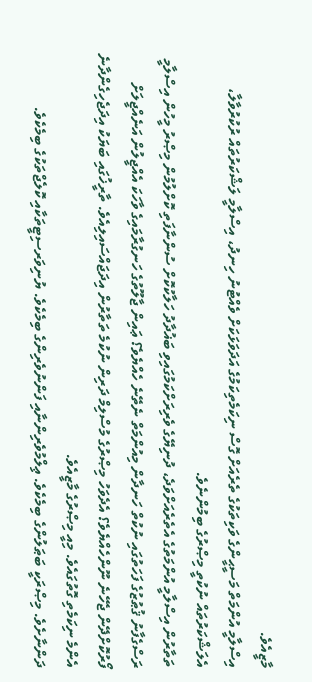މާޒީއެވެ.
އިސްލާމީ އުންމަތް މަސީޙީންގެ ވަކިތަކުގެ ތެރެއަށް ގޮސް ނިކަމެތިކަމުގެ އަދަވަޅަކަށް ވެއްޓުނު ހިނދު، އިސްލާމީ ލަޝްކަރުތައް ރުކުރުވާލާ، އެލަޝްކަރުތައް ނުކުތީ މިޞްރުގެ ބިމުންނެވެ.
ތަތާރުން އިސްލާމީ އުންމަތުގެ އެތެރެއަށްވަދެ، ދުނިޔޭގެ ވެރިރަށްކަމުގައިވި ބަޣުދާދު ހަލާކުކޮށް ސުންނާފަތި ކޮށްލުމުން މިޞްރު މީހުން އިސްލާމީ ރަސްގެފާނު ޤުޠުޒުގެ ފަހަތުގައި ނުކުތް ހަނދާން މިއުންމަތް ނެތޭނެ ހެއްޔެވެ؟ ޢައިން ޖާލޫތުގެ ހަނގުރާމައިގެ ވާހަކަ އެއްޖީލުން އަނެއްޖީލަށް ފޯރުކޮށްދޭން ޖެހޭނެ ނޫންހެއްޔެވެ؟ އެދެވަހު މިޞްރުގެ މުސްލިމް ދަރިން ނުކުމެ ތަތާރުން އިދަޖައްސައިލިއެވެ. ތާރީޚުގައި ބަޔަކު އިދަޖެހިގެންދާނެ އެންމެ ނިކަމެތި ގޮތުގައެވެ. މިއީ މިޞްރުގެ މާޒީއެވެ.
ދަންނާށެވެ. މިޞްރަކީ ބަޠަލުންގެ ބިމެކެވެ. ޢިލްމުވެރިންނާއި ފަންނުވެރިންގެ ބިމެކެވެ. ޔުނިވަރސިޓީތަކާއި ކޮލެޖްތަކުގެ ބިމެކެވެ.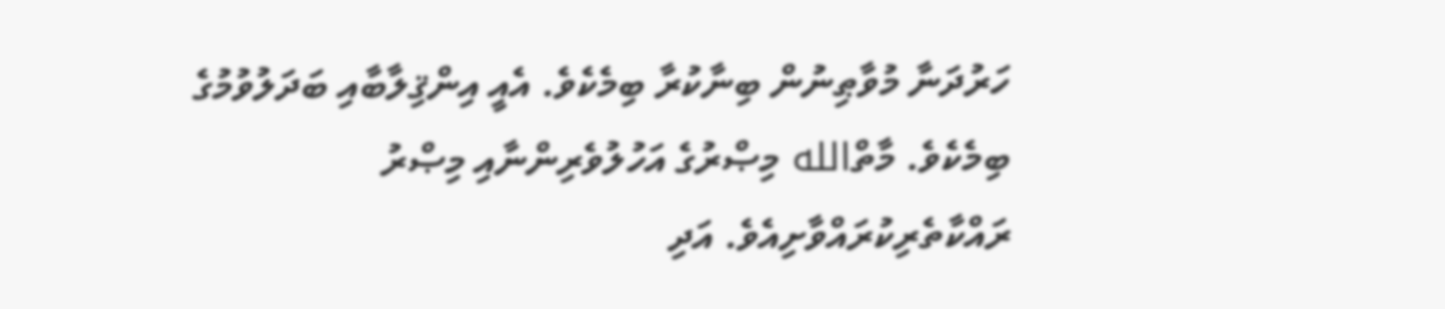ހަރުދަނާ މުވާޠިނުން ބިނާކުރާ ބިމެކެވެ. އެއީ އިންޤިލާބާއި ބަދަލުވުމުގެ ބިމެކެވެ. މާތްالله މިޞްރުގެ އަހުލުވެރިންނާއި މިޞްރު ރައްކާތެރިކުރައްވާށިއެވެ. އަދި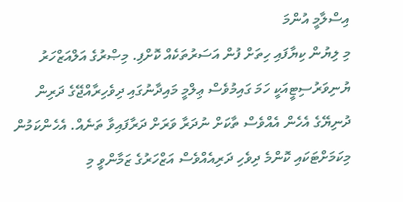އިސްލާމީ އުންމަ
މި ލިޔުން ކިޔާފައި ހިތަށް ފުން އަސަރުތަކެއް ކޮށްފި. މިޞްރުގެ އަލްއަޒްހަރު ޔުނިވަރުސިޓީއަކީ ހަމަ ގައިމުވެސް ޢިލްމީ މައިދާނުގައި ދިވެހިރާއްޖޭގެ ދަރިން ދުނިޔޭގެ އެހެން އެއްވެސް ތާކަށް ނުދަރާ ވަރަށް ދަރާފައިވާ ތަނެއް. އެހެންކަމުން މިކަމަށްޓަކައި ކޮންމެ ދިވެހި ދަރިއެއްވެސް އަޒްހަރުގެ ޒަމާންވީ މި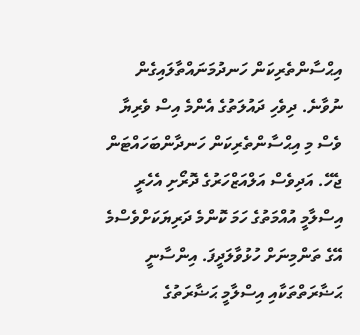އިޙްސާންތެރިކަން ހަނދުމަނައްތާލައިގެން ނުވާނެ. ދިވެހި ދައުލަތުގެ އެންމެ އިސް ވެރިޔާ ވެސް މި އިޙްސާންތެރިކަން ހަނދާންބަހައްޓަން ޖެހޭ. އަދިވެސް އަލްއަޒްހަރުގެ ދޮރޯށި އެހެރީ އިސްލާމީ އުއްމަތުގެ ހަމަ ކޮންމެ ދަރިޔަކަށްވެސްމެ އޭގެ ތަންމިނަށް ހުޅުވާލަދީފަ. އިންސާނީ ޙަޟާރަތްތަކާއި އިސްލާމީ ޙަޟާރަތުގެ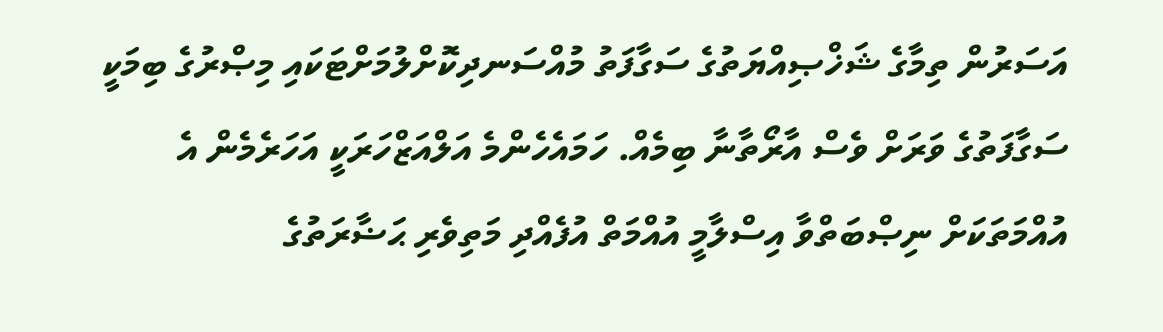އަސަރުން ތިމާގެ ޝަޚްޞިއްޔަތުގެ ސަގާފަތު މުއްސަނދިކޮށްލުމަށްޓަކައި މިޞްރުގެ ބިމަކީ ސަގާފަތުގެ ވަރަށް ވެސް އާރޯތާނާ ބިމެއް. ހަމައެހެންމެ އަލްއަޒްހަރަކީ އަހަރެމެން އެ އުއްމަތަކަށް ނިޞްބަތްވާ އިސްލާމީ އުއްމަތް އުފެއްދި މަތިވެރި ޙަޟާރަތުގެ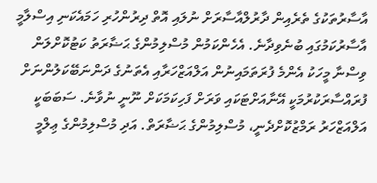އާސާރުތަކުގެ ތެރެއިން ދާރުލްއާސާރަށް ނުލައި އޮތް ދިރުންހުރި ހަމައެކަނި އިސްލާމީ އާސާރުކަމުގައި ބުނެވިދާނެ. އެހެންކަމުން މުސްލިމުންގެ ޙަޟާރަތު ކަޓުކޮށްލަން ވިސްނާ މީހަކު އެންމެ ފުރަތަމައިނުން އަލްއަޒްހަރާއި އެތަނުގެ ދަންނަބޭކަލުންނަށް ފުރައްސާރަކުރުމަކީ އޭނާއަށްޓަކައި ވަރަށް ފަހިކަމަކަށް ނޫނީ ނުވާނެ. ސަބަބަކީ އަލްއަޒްހަރު ރަމްޒުކޮށްދެނީ، މުސްލިމުންގެ ޙަޟާރަތް. އަދި މުސްލިމުންގެ ޢިލްމީ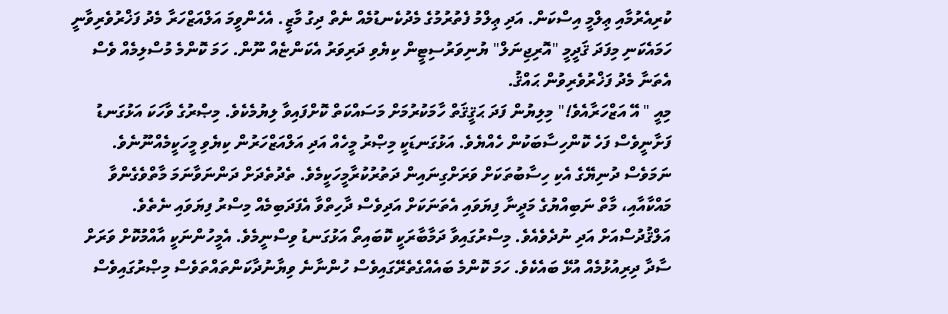ކުރިއެރުމާއި ޢިލްމީ އިސްކަން. އަދި ޢިލްމު ފެތުރުމުގެ މެދުކެނޑުމެއް ނެތް ދިގު މާޒީ. އެހެންވީމަ އަލްއަޒްހަރާ މެދު ފަޚްރުވެރިވާނީ ހަމައެކަނި މިފަދަ ޤަދީމީ "އޮރިޖިނަލް" ޔުނިވަރުސިޓީން ކިޔެވި ދަރިވަރު އެކަންޏެއް ނޫން. ހަމަ ކޮންމެ މުސްލިމެއް ވެސް އެތަނާ މެދު ފަޚްރުވެރިވުން ޙައްޤު.
މިއީ " އޭ އަޒްހަރާއެވެ!" މިލިޔުން ފަދަ ޙަޤީޤަތް ހާމަކުރުމަށް މަސައްކަތް ކޮށްފައިވާ ލިޔުމެކެވެ. މިޞްރުގެ ވާހަކަ އަޅުގަނޑު ފަށާނީވެސް ފަހެ ކޮންހިސާބަކުން ހެއްޔެވެ. އަޅުގަނޑަކީ މިޞްރު މީހެއް އަދި އަލްއަޒްހަރުން ކިޔެވި މީހަކީމެއްނޫނެވެ. ނަމަވެސް ދުނިޔޭގެ އެކި ހިސާބުތަކަށް ވަރަށްގިނައިން ދަތުރުކުރާމީހަކީމެވެ. ތެދުތެދަށް ދަންނަވާނަމަ މާތްވެގެންވާ މައްކާއާއި، މާތް ނަބިއްޔުގެ މަދީނާ ފިޔަވައި އެތަނަކަށް އަދިވެސް ދާހިތްވާ އެފަދަބިމެއް މިސްރު ފިޔަވައި ނެތެވެ. އަލްޤުދުސްއަށް އަދި ނުދެވެއެވެ. މިސްރުގައިވާ ދަމާބާރަކީ ކޮބައިތޯ އަޅުގަނޑު ވިސްނީމެވެ. އެމީހުންނަކީ އާއްމުކޮށް ވަރަށް ސާދާ ދިރިއުޅުމެއް އުޅޭ ބައެކެވެ. ހަމަ ކޮންމެ ބައެއްގެތެރޭގައިވެސް ހުންނާނެ ވިޔާނުދާކަންތައްތަވެސް މިޞްރުގައިވެސް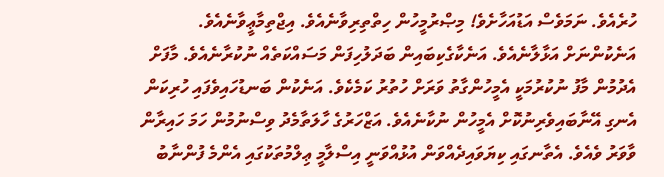ހުރެއެވެ. ނަމަވެސް އަޑުއަހާށެވެ! މިޞްރުމީހުން ހިތްތިރިވާނެއެވެ. އިޖްތިމާޢީވާނެއެވެ. އަނެކުންނަށް އަޅާލާނެއެވެ. އަނެކާގެކިބައިން ބަދަލުހިފަން މަސައްކަތެއް ނުކުރާނެއެވެ. މާފަށް އެދުމުން މާފު ނުކުރުމަކީ އެމީހުންގާތު ވަރަށް ހުތުރު ކަމެކެވެ. އަނެކުން ބަނޑުހައިވެފައި ހުރިކަން އެނގި އޭނާބައިވެރިނުކޮށް އެމީހުން ނުކާނެއެވެ. އަޒްހަރުގެ ހާލަތާމެދު ވިސްނުމުން ހަމަ ހައިރާން ވާވަރު ވެއެވެ. އެތާނގައި ކިޔަވައިދެއްވަން އުޅުއްވަނީ އިސްލާމީ ޢިލްމުތަކުގައި އެންމެ ފުންނާބު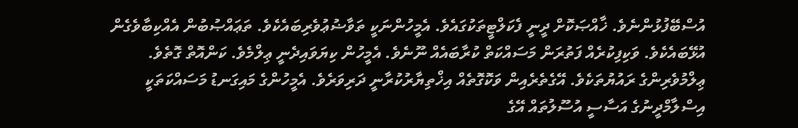އުސްބޭފުޅުންނެވެ. ޚާއްޞަކޮށް ދީނީ ފެކަލްޓީތަކުގައެވެ. އެމީހުންނަކީ ތަވާޟުޢުވެރިބައެކެވެ. ތަޢައްޞުބުން އެއްކިބާވެގެން އުޅޭބައެކެވެ. ވަކިފިކުރެއް ފަތުރަން މަސައްކަތް ކުރާބައެއް ނޫނެވެ. އެމީހުން ކިޔަވައިދެނީ ޢިލްމެވެ. ކަންއޮތް ގޮތެވެ. ޢިލްމުވެރިންގެ ރައުޔުތަކެވެ. އޭގެތެރެއިން ވަކޮގޮތެއް އިޚްތިޔާރުކުރާނީ ދަރިވަރެވެ. އެމީހުންގެ މައިގަނޑު މަސައްކަތަކީ އިސްލާމްދީނުގެ އަސާސީ އުސޫލުތައް އޭގެ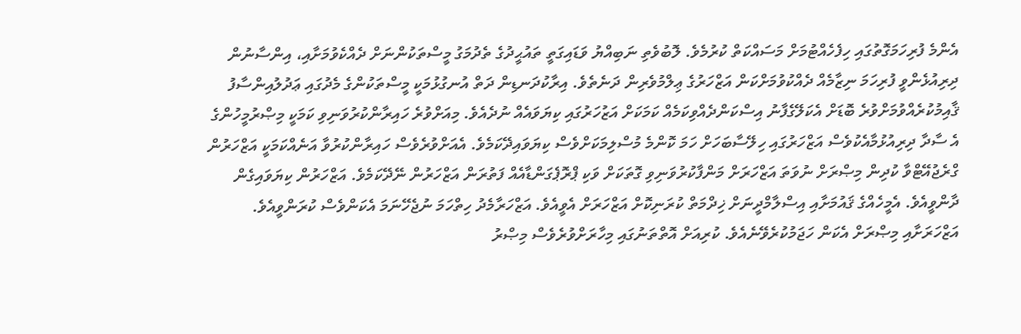އެންމެ ފުރިހަމަގޮތުގައި ހިފެހެއްޓުމަށް މަސައްކަތް ކުރުމެވެ. ލޮބުވެތި ނަބިއްޔު ވަޑައިގަތީ ތައުޙީދުގެ ތެދުމަގު މީސްތަކުންނަށް ދެއްކެވުމަށާއި، އިންސާނުން ދިރިއުޅެންވީ ފުރިހަމަ ނިޒާމެއް ދެއްކުވުމަށްކަން އަޒްހަރުގެ ޢިލްމުވެރިން ދަނެތެވެ. އިރާކުދަނޑިން ދަތް އުނގުޅުމަކީ މީސްތަކުންގެ މެދުގައި ޢަދުލުއިންސާފު ޤާއިމުކުރެއްވުމަށްވުރެ ބޮޑަށް އެކަލޭގެފާނު އިސްކަންދެއްވިކަމެއް ކަމަކަށް އަޒުހަރުގައި ކިޔަވައެއް ނުދެއެވެ. މިއަށްވުރެ ހައިރާންކުރުވަނިވި ކަމަކީ މިޞްރުމީހުންގެ އެ ސާދާ ދިރިއުޅުމާއެކުވެސް އަޒްހަރުގައި ހިލޭސާބަހަށް ހަމަ ކޮންމެ މުސްލިމަކަށްވެސް ކިޔަވައިދޭކަމެވެ. އެއަށްވުރެވެސް ހައިރާންކުރުވާ އަނެއްކަމަކީ އަޒްހަރުން ގްރެޖުއޭޓްވާ ކުދިން މިޞްރަށް ނުވަތަ އަޒްހަރަށް މަންފާކުރުވަނިވި ގޮތަކަށް ވަކި ޕްރޮޕެގަންޑާއެއް ފަތުރަން އަޒްހަރުން ނޭދޭކަމެވެ. އަޒްހަރުން ކިޔަވައިގެން ދާންވީއެވެ. އެމީހެއްގެ ޤައުމަށާއި އިސްލާމްދީނަށް ޚިދްމަތް ކުރަނިކޮށް އަޒްހަރަށް އެވީއެވެ. އަޒްހަރާމެދު ހިތްހަމަ ނުޖެހޭނަމަ އެކަންވެސް ކުރަންވީއެވެ. އަޒްހަރަށާއި މިޞްރަށް އެކަން ހަޖަމުކުރެވޭނެއެވެ. ކުރިއަށް އޮތްތަނުގައި މިހާރަށްވުރެވެސް މިޞްރު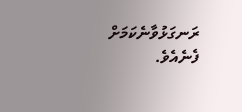ރަނގަޅުވާނެކަމަށް ފެނެއެވެ.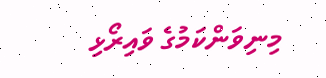މިނިވަންކަމުގެ ވައިރޯޅި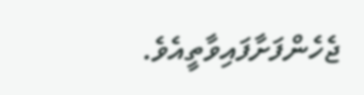ޖެހެންފަށާފައިވާތީއެވެ.